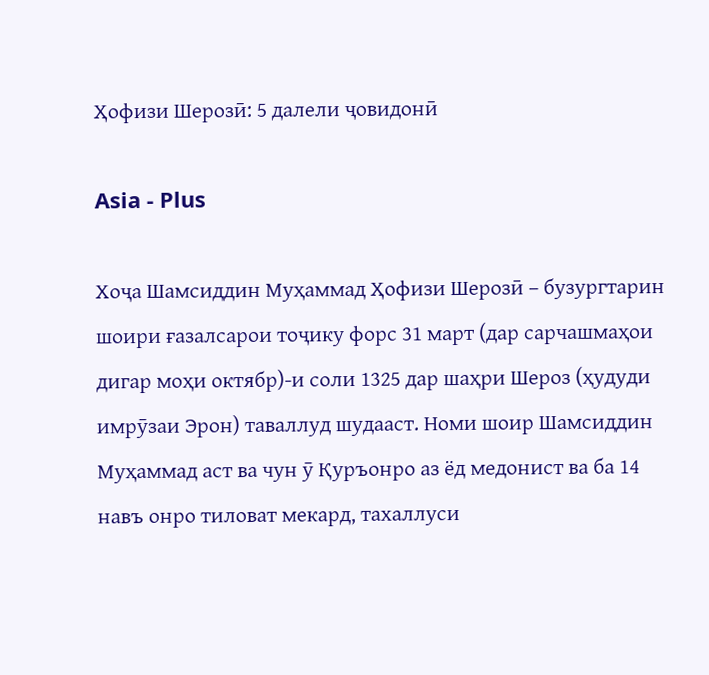Ҳофизи Шерозӣ: 5 далели ҷовидонӣ

Asia - Plus

Хоҷа Шамсиддин Муҳаммад Ҳофизи Шерозӣ – бузургтарин шоири ғазалсарои тоҷику форс 31 март (дар сарчашмаҳои дигар моҳи октябр)-и соли 1325 дар шаҳри Шероз (ҳудуди имрӯзаи Эрон) таваллуд шудааст. Номи шоир Шамсиддин Муҳаммад аст ва чун ӯ Қуръонро аз ёд медонист ва ба 14 навъ онро тиловат мекард, тахаллуси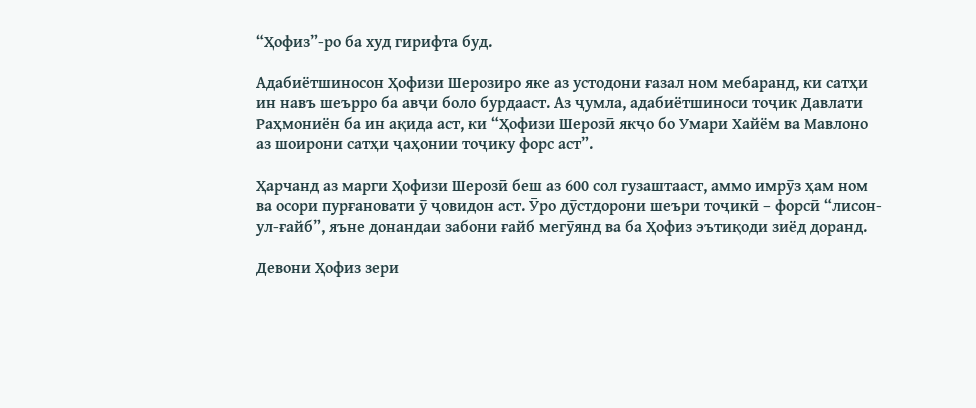“Ҳофиз”-ро ба худ гирифта буд.

Адабиётшиносон Ҳофизи Шерозиро яке аз устодони ғазал ном мебаранд, ки сатҳи ин навъ шеърро ба авҷи боло бурдааст. Аз ҷумла, адабиётшиноси тоҷик Давлати Раҳмониён ба ин ақида аст, ки “Ҳофизи Шерозӣ якҷо бо Умари Хайём ва Мавлоно аз шоирони сатҳи ҷаҳонии тоҷику форс аст”.

Ҳарчанд аз марги Ҳофизи Шерозӣ беш аз 600 сол гузаштааст, аммо имрӯз ҳам ном ва осори пурғановати ӯ ҷовидон аст. Ӯро дӯстдорони шеъри тоҷикӣ – форсӣ “лисон-ул-ғайб”, яъне донандаи забони ғайб мегӯянд ва ба Ҳофиз эътиқоди зиёд доранд.

Девони Ҳофиз зери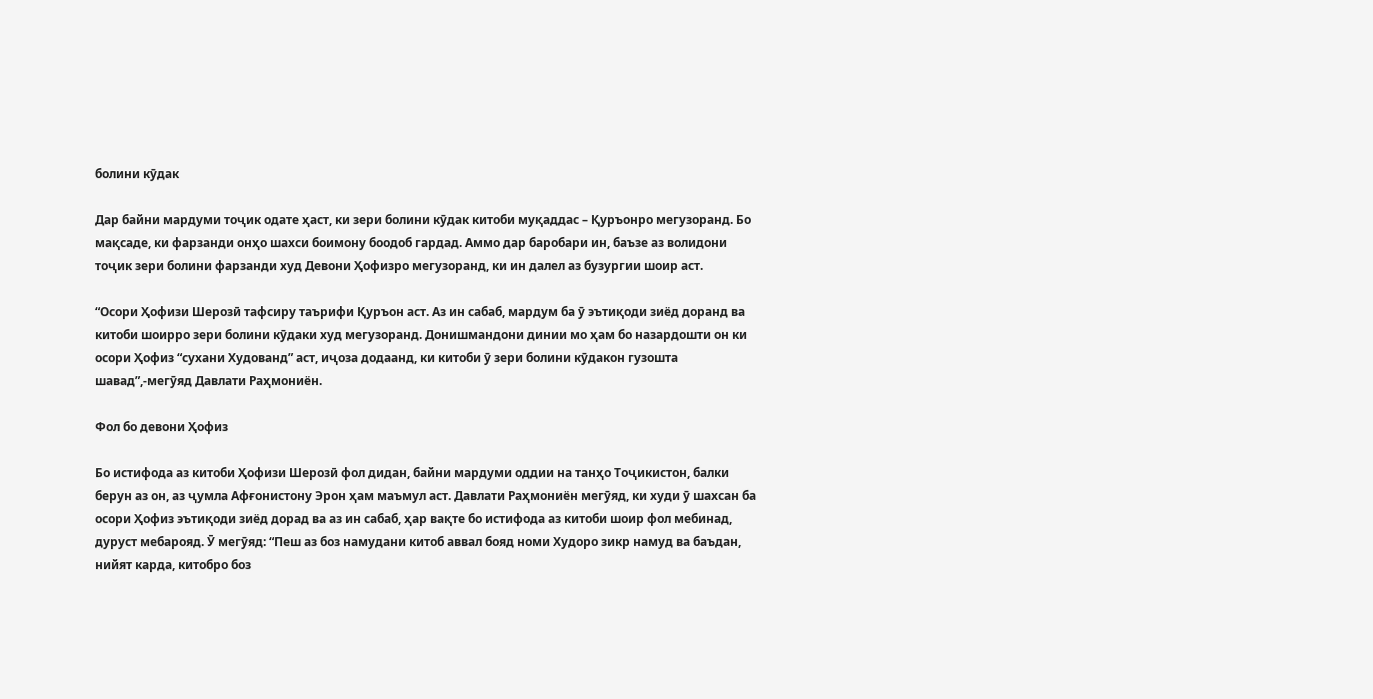болини кӯдак

Дар байни мардуми тоҷик одате ҳаст, ки зери болини кӯдак китоби муқаддас – Қуръонро мегузоранд. Бо мақсаде, ки фарзанди онҳо шахси боимону боодоб гардад. Аммо дар баробари ин, баъзе аз волидони тоҷик зери болини фарзанди худ Девони Ҳофизро мегузоранд, ки ин далел аз бузургии шоир аст.

“Осори Ҳофизи Шерозӣ тафсиру таърифи Қуръон аст. Аз ин сабаб, мардум ба ӯ эътиқоди зиёд доранд ва китоби шоирро зери болини кӯдаки худ мегузоранд. Донишмандони динии мо ҳам бо назардошти он ки осори Ҳофиз “сухани Худованд” аст, иҷоза додаанд, ки китоби ӯ зери болини кӯдакон гузошта шавад”,-мегӯяд Давлати Раҳмониён.

Фол бо девони Ҳофиз

Бо истифода аз китоби Ҳофизи Шерозӣ фол дидан, байни мардуми оддии на танҳо Тоҷикистон, балки берун аз он, аз ҷумла Афғонистону Эрон ҳам маъмул аст. Давлати Раҳмониён мегӯяд, ки худи ӯ шахсан ба осори Ҳофиз эътиқоди зиёд дорад ва аз ин сабаб, ҳар вақте бо истифода аз китоби шоир фол мебинад, дуруст мебарояд. Ӯ мегӯяд: “Пеш аз боз намудани китоб аввал бояд номи Худоро зикр намуд ва баъдан, нийят карда, китобро боз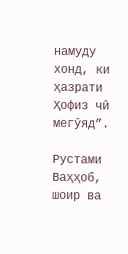намуду хонд, ки ҳазрати Ҳофиз чӣ мегӯяд”.

Рустами Ваҳҳоб, шоир ва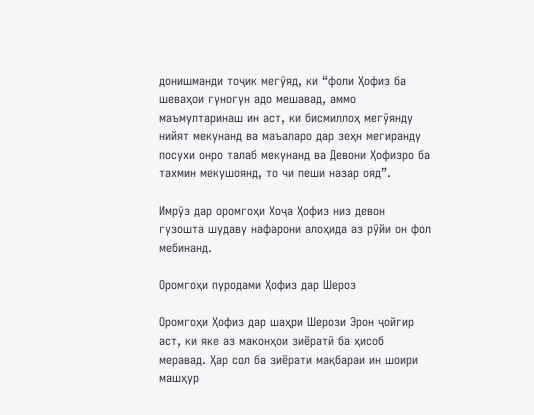донишманди тоҷик мегӯяд, ки “фоли Ҳофиз ба шеваҳои гуногун адо мешавад, аммо маъмултаринаш ин аст, ки бисмиллоҳ мегӯянду нийят мекунанд ва маъаларо дар зеҳн мегиранду посухи онро талаб мекунанд ва Девони Ҳофизро ба тахмин мекушоянд, то чи пеши назар ояд”.

Имрӯз дар оромгоҳи Хоҷа Ҳофиз низ девон гузошта шудаву нафарони алоҳида аз рӯйи он фол мебинанд.

Оромгоҳи пуродами Ҳофиз дар Шероз

Оромгоҳи Ҳофиз дар шаҳри Шерози Эрон ҷойгир аст, ки яке аз маконҳои зиёратӣ ба ҳисоб меравад. Ҳар сол ба зиёрати мақбараи ин шоири машҳур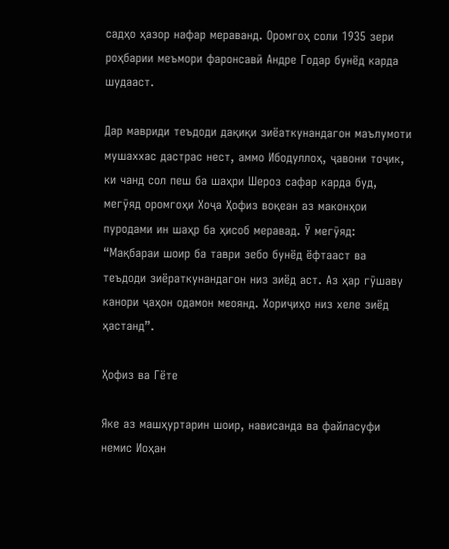садҳо ҳазор нафар мераванд. Оромгоҳ соли 1935 зери роҳбарии меъмори фаронсавӣ Андре Годар бунёд карда шудааст.

Дар мавриди теъдоди дақиқи зиёаткунандагон маълумоти мушаххас дастрас нест, аммо Ибодуллоҳ, ҷавони тоҷик, ки чанд сол пеш ба шаҳри Шероз сафар карда буд, мегӯяд оромгоҳи Хоҷа Ҳофиз воқеан аз маконҳои пуродами ин шаҳр ба ҳисоб меравад. Ӯ мегӯяд: “Мақбараи шоир ба таври зебо бунёд ёфтааст ва теъдоди зиёраткунандагон низ зиёд аст. Аз ҳар гӯшаву канори ҷаҳон одамон меоянд. Хориҷиҳо низ хеле зиёд ҳастанд”.

Ҳофиз ва Гёте

Яке аз машҳуртарин шоир, нависанда ва файласуфи немис Иоҳан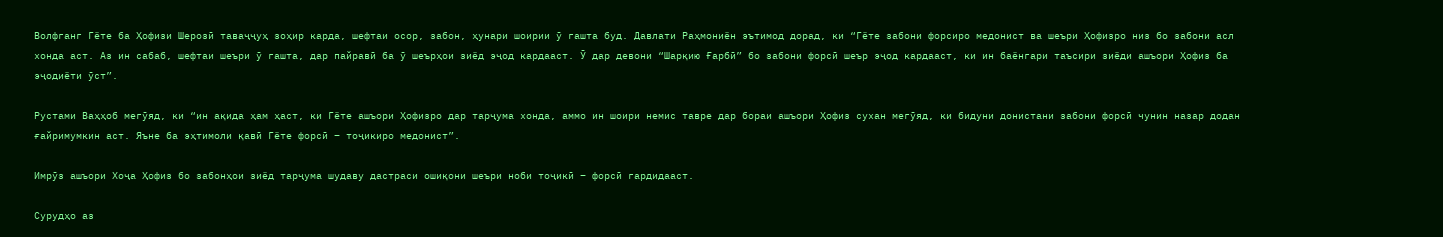Волфганг Гёте ба Ҳофизи Шерозӣ таваҷҷуҳ зоҳир карда, шефтаи осор, забон, ҳунари шоирии ӯ гашта буд. Давлати Раҳмониён эътимод дорад, ки “Гёте забони форсиро медонист ва шеъри Ҳофизро низ бо забони асл хонда аст. Аз ин сабаб, шефтаи шеъри ӯ гашта, дар пайравӣ ба ӯ шеърҳои зиёд эҷод кардааст. Ӯ дар девони “Шарқию Ғарбӣ” бо забони форсӣ шеър эҷод кардааст, ки ин баёнгари таъсири зиёди ашъори Ҳофиз ба эҷодиёти ӯст”.

Рустами Ваҳҳоб мегӯяд, ки “ин ақида ҳам ҳаст, ки Гёте ашъори Ҳофизро дар тарҷума хонда, аммо ин шоири немис тавре дар бораи ашъори Ҳофиз сухан мегӯяд, ки бидуни донистани забони форсӣ чунин назар додан ғайримумкин аст. Яъне ба эҳтимоли қавӣ Гёте форсӣ – тоҷикиро медонист”.

Имрӯз ашъори Хоҷа Ҳофиз бо забонҳои зиёд тарҷума шудаву дастраси ошиқони шеъри ноби тоҷикӣ – форсӣ гардидааст.

Сурудҳо аз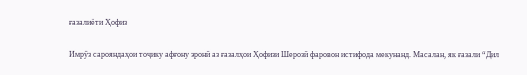ғазалиёти Ҳофиз

Имрӯз сарояндаҳои тоҷику афғону эронӣ аз ғазалҳои Ҳофизи Шерозӣ фаровон истифода мекунанд. Масалан, як ғазали “Дил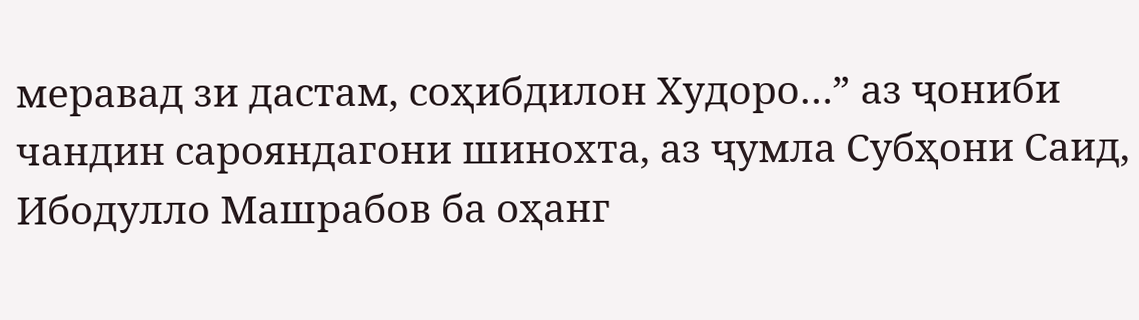меравад зи дастам, соҳибдилон Худоро…” аз ҷониби чандин сарояндагони шинохта, аз ҷумла Субҳони Саид, Ибодулло Машрабов ба оҳанг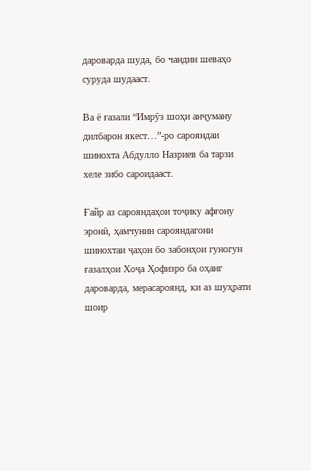дароварда шуда, бо чандин шеваҳо суруда шудааст.

Ва ё ғазали “Имрӯз шоҳи анҷуману дилбарон якест…”-ро сарояндаи шинохта Абдулло Назриев ба тарзи хеле зибо сароидааст.

Ғайр аз сарояндаҳои тоҷику афғону эронӣ, ҳамчунин сарояндагони шинохтаи ҷаҳон бо забонҳои гуногун ғазалҳои Хоҷа Ҳофизро ба оҳанг дароварда, мерасароянд, ки аз шуҳрати шоир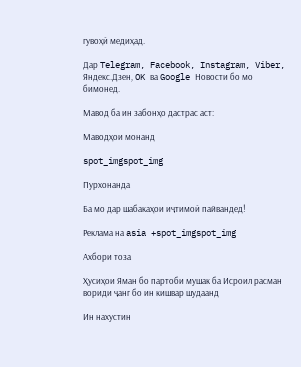гувоҳӣ медиҳад.

Дар Telegram, Facebook, Instagram, Viber, Яндекс.Дзен, OK ва Google Новости бо мо бимонед.

Мавод ба ин забонҳо дастрас аст:

Маводҳои монанд

spot_imgspot_img

Пурхонанда

Ба мо дар шабакаҳои иҷтимоӣ пайвандед!

Реклама на asia +spot_imgspot_img

Ахбори тоза

Ҳусиҳои Яман бо партоби мушак ба Исроил расман вориди ҷанг бо ин кишвар шудаанд

Ин нахустин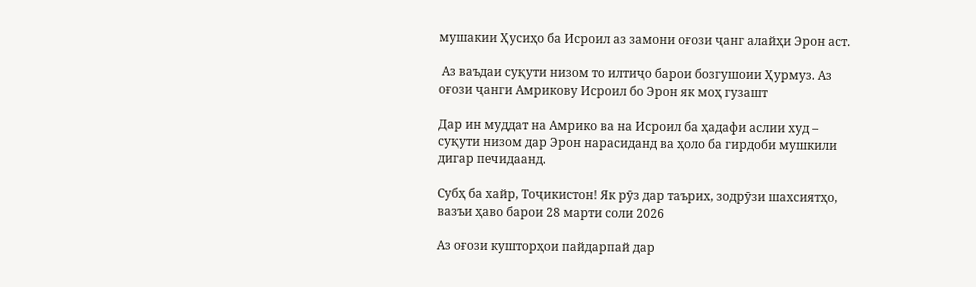мушакии Ҳусиҳо ба Исроил аз замони оғози ҷанг алайҳи Эрон аст.

 Аз ваъдаи суқути низом то илтиҷо барои бозгушоии Ҳурмуз. Аз оғози ҷанги Амрикову Исроил бо Эрон як моҳ гузашт

Дар ин муддат на Амрико ва на Исроил ба ҳадафи аслии худ – суқути низом дар Эрон нарасиданд ва ҳоло ба гирдоби мушкили дигар печидаанд.

Субҳ ба хайр, Тоҷикистон! Як рӯз дар таърих, зодрӯзи шахсиятҳо, вазъи ҳаво барои 28 марти соли 2026

Аз оғози кушторҳои пайдарпай дар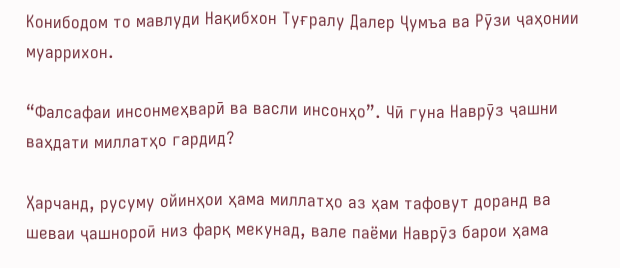Конибодом то мавлуди Нақибхон Туғралу Далер Ҷумъа ва Рӯзи ҷаҳонии муаррихон.

“Фалсафаи инсонмеҳварӣ ва васли инсонҳо”. Чӣ гуна Наврӯз ҷашни ваҳдати миллатҳо гардид?

Ҳарчанд, русуму ойинҳои ҳама миллатҳо аз ҳам тафовут доранд ва шеваи ҷашнороӣ низ фарқ мекунад, вале паёми Наврӯз барои ҳама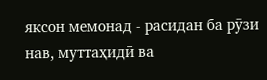яксон мемонад - расидан ба рӯзи нав, муттаҳидӣ ва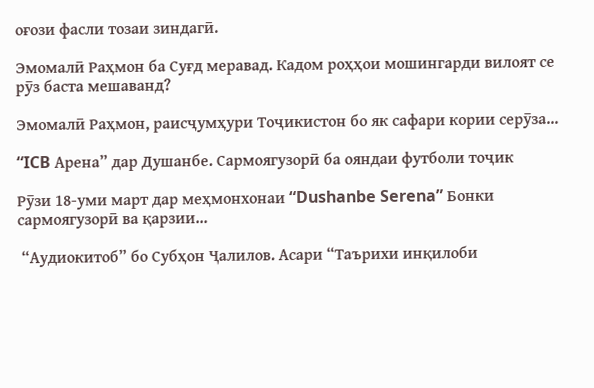оғози фасли тозаи зиндагӣ.

Эмомалӣ Раҳмон ба Суғд меравад. Кадом роҳҳои мошингарди вилоят се рӯз баста мешаванд?

Эмомалӣ Раҳмон, раисҷумҳури Тоҷикистон бо як сафари кории серӯза...

“ICB Арена” дар Душанбе. Сармоягузорӣ ба ояндаи футболи тоҷик

Рӯзи 18-уми март дар меҳмонхонаи “Dushanbe Serena” Бонки сармоягузорӣ ва қарзии...

 “Аудиокитоб” бо Субҳон Ҷалилов. Асари “Таърихи инқилоби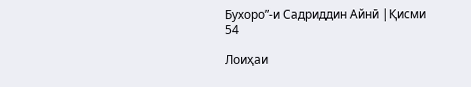Бухоро”-и Садриддин Айнӣ |Қисми 54

Лоиҳаи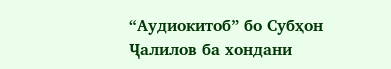“Аудиокитоб” бо Субҳон Ҷалилов ба хондани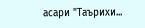асари "Таърихи...